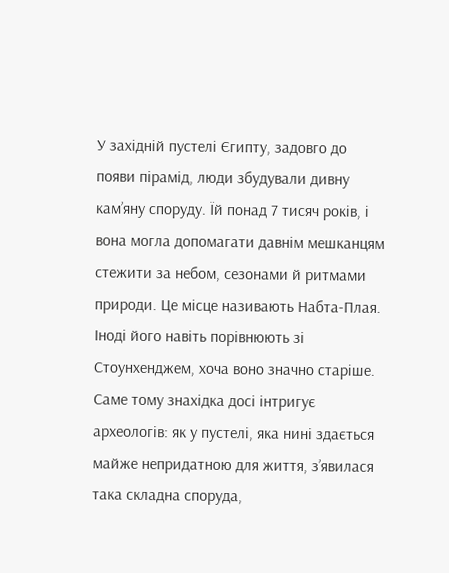У західній пустелі Єгипту, задовго до появи пірамід, люди збудували дивну кам’яну споруду. Їй понад 7 тисяч років, і вона могла допомагати давнім мешканцям стежити за небом, сезонами й ритмами природи. Це місце називають Набта-Плая. Іноді його навіть порівнюють зі Стоунхенджем, хоча воно значно старіше. Саме тому знахідка досі інтригує археологів: як у пустелі, яка нині здається майже непридатною для життя, з’явилася така складна споруда,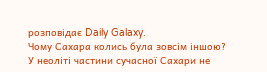розповідає Daily Galaxy.
Чому Сахара колись була зовсім іншою?
У неоліті частини сучасної Сахари не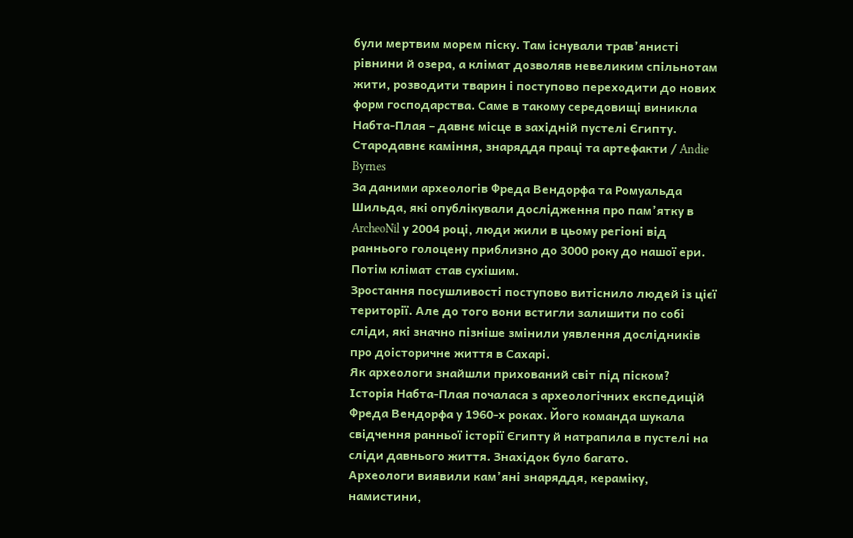були мертвим морем піску. Там існували трав’янисті рівнини й озера, а клімат дозволяв невеликим спільнотам жити, розводити тварин і поступово переходити до нових форм господарства. Саме в такому середовищі виникла Набта-Плая – давнє місце в західній пустелі Єгипту.
Стародавнє каміння, знаряддя праці та артефакти / Andie Byrnes
За даними археологів Фреда Вендорфа та Ромуальда Шильда, які опублікували дослідження про пам’ятку в ArcheoNil у 2004 році, люди жили в цьому регіоні від раннього голоцену приблизно до 3000 року до нашої ери. Потім клімат став сухішим.
Зростання посушливості поступово витіснило людей із цієї території. Але до того вони встигли залишити по собі сліди, які значно пізніше змінили уявлення дослідників про доісторичне життя в Сахарі.
Як археологи знайшли прихований світ під піском?
Історія Набта-Плая почалася з археологічних експедицій Фреда Вендорфа у 1960-х роках. Його команда шукала свідчення ранньої історії Єгипту й натрапила в пустелі на сліди давнього життя. Знахідок було багато.
Археологи виявили кам’яні знаряддя, кераміку, намистини,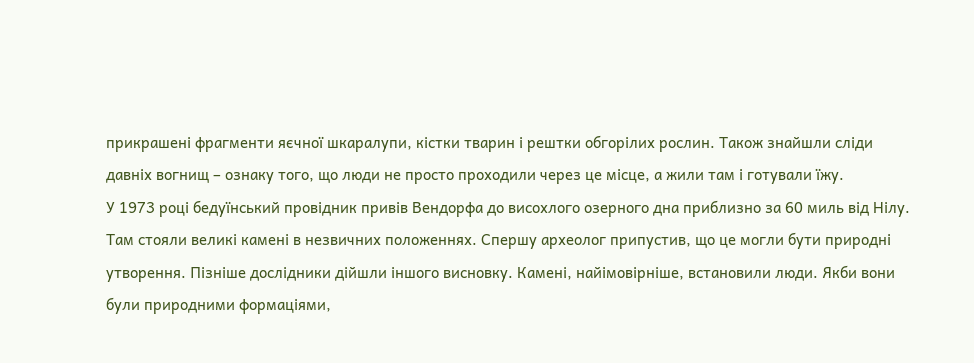прикрашені фрагменти яєчної шкаралупи, кістки тварин і рештки обгорілих рослин. Також знайшли сліди давніх вогнищ – ознаку того, що люди не просто проходили через це місце, а жили там і готували їжу.
У 1973 році бедуїнський провідник привів Вендорфа до висохлого озерного дна приблизно за 60 миль від Нілу. Там стояли великі камені в незвичних положеннях. Спершу археолог припустив, що це могли бути природні утворення. Пізніше дослідники дійшли іншого висновку. Камені, найімовірніше, встановили люди. Якби вони були природними формаціями,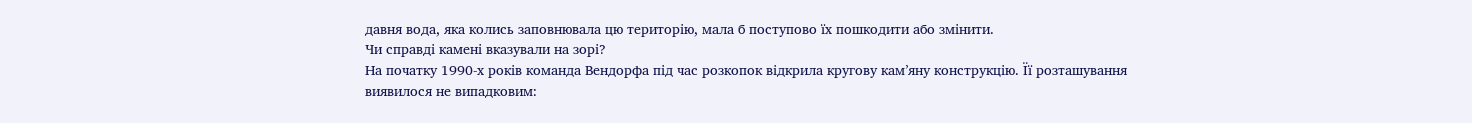давня вода, яка колись заповнювала цю територію, мала б поступово їх пошкодити або змінити.
Чи справді камені вказували на зорі?
На початку 1990-х років команда Вендорфа під час розкопок відкрила кругову кам’яну конструкцію. Її розташування виявилося не випадковим: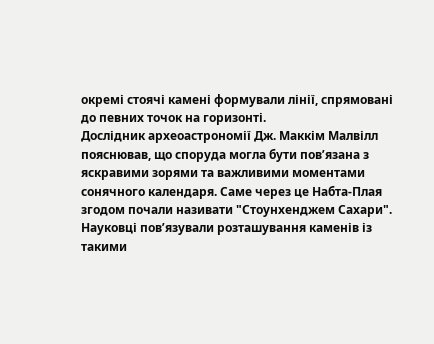окремі стоячі камені формували лінії, спрямовані до певних точок на горизонті.
Дослідник археоастрономії Дж. Маккім Малвілл пояснював, що споруда могла бути пов’язана з яскравими зорями та важливими моментами сонячного календаря. Саме через це Набта-Плая згодом почали називати "Стоунхенджем Сахари".
Науковці пов’язували розташування каменів із такими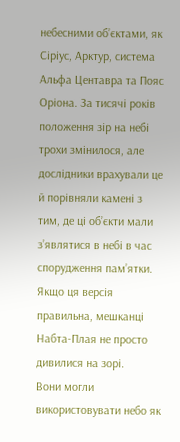небесними об’єктами, як Сіріус, Арктур, система Альфа Центавра та Пояс Оріона. За тисячі років положення зір на небі трохи змінилося, але дослідники врахували це й порівняли камені з тим, де ці об’єкти мали з’являтися в небі в час спорудження пам’ятки. Якщо ця версія правильна, мешканці Набта-Плая не просто дивилися на зорі.
Вони могли використовувати небо як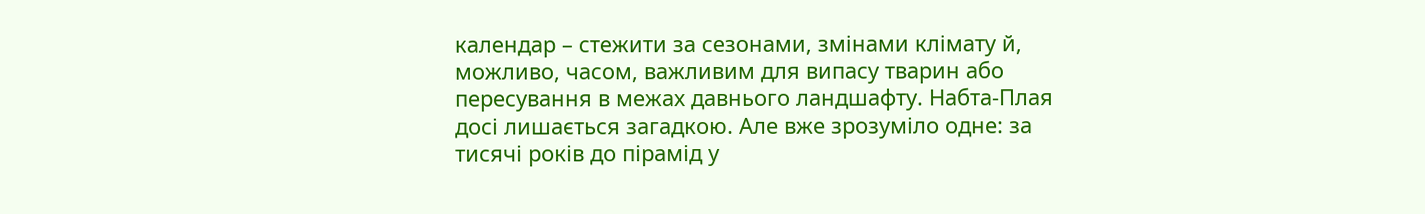календар – стежити за сезонами, змінами клімату й, можливо, часом, важливим для випасу тварин або пересування в межах давнього ландшафту. Набта-Плая досі лишається загадкою. Але вже зрозуміло одне: за тисячі років до пірамід у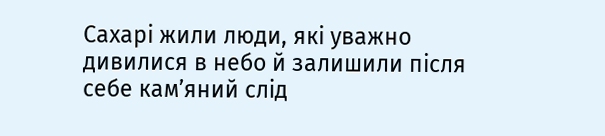Сахарі жили люди, які уважно дивилися в небо й залишили після себе кам’яний слід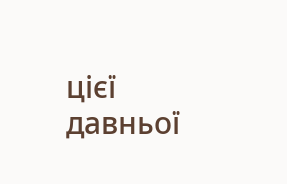цієї давньої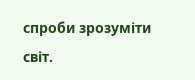спроби зрозуміти світ.